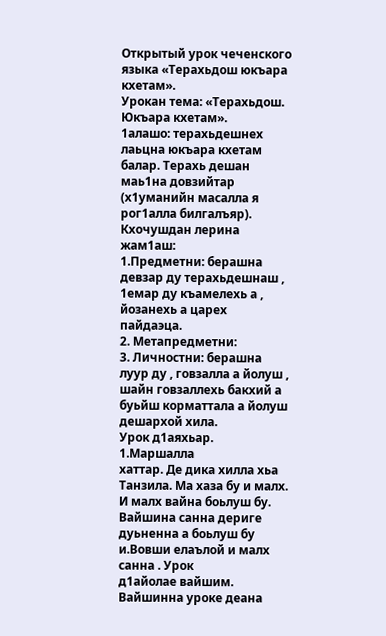Открытый урок чеченского языка «Терахьдош юкъара кхетам».
Урокан тема: «Терахьдош. Юкъара кхетам».
1алашо: терахьдешнех лаьцна юкъара кхетам балар. Терахь дешан маь1на довзийтар (х1уманийн масалла я рог1алла билгалъяр).
Кхочушдан лерина жам1аш:
1.Предметни: берашна девзар ду терахьдешнаш , 1емар ду къамелехь а , йозанехь а царех пайдаэца.
2. Метапредметни:
3. Личностни: берашна луур ду , говзалла а йолуш , шайн говзаллехь бакхий а буьйш корматтала а йолуш дешархой хила.
Урок д1аяхьар.
1.Маршалла
хаттар. Де дика хилла хьа Танзила. Ма хаза бу и малх. И малх вайна боьлуш бу.
Вайшина санна дериге дуьненна а боьлуш бу и.Вовши елаълой и малх санна . Урок
д1айолае вайшим.
Вайшинна уроке деана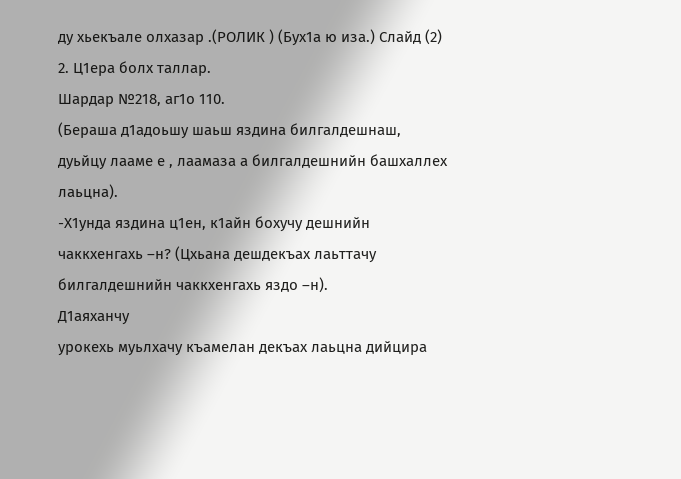ду хьекъале олхазар .(РОЛИК ) (Бух1а ю иза.) Слайд (2)
2. Ц1ера болх таллар.
Шардар №218, аг1о 110.
(Бераша д1адоьшу шаьш яздина билгалдешнаш, дуьйцу лааме е , лаамаза а билгалдешнийн башхаллех лаьцна).
-Х1унда яздина ц1ен, к1айн бохучу дешнийн чаккхенгахь –н? (Цхьана дешдекъах лаьттачу билгалдешнийн чаккхенгахь яздо –н).
Д1аяханчу
урокехь муьлхачу къамелан декъах лаьцна дийцира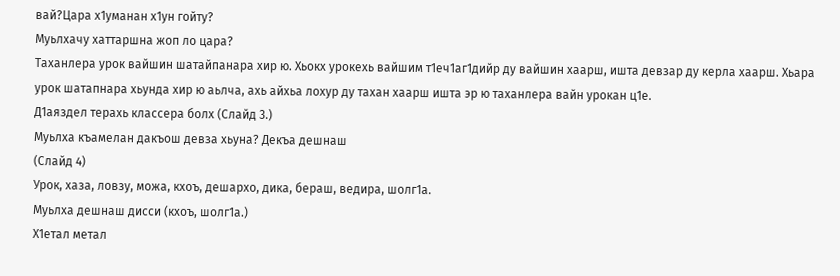вай?Цара х1уманан х1ун гойту?
Муьлхачу хаттаршна жоп ло цара?
Таханлера урок вайшин шатайпанара хир ю. Хьокх урокехь вайшим т1еч1аг1дийр ду вайшин хаарш, ишта девзар ду керла хаарш. Хьара урок шатапнара хьунда хир ю аьлча, ахь айхьа лохур ду тахан хаарш ишта эр ю таханлера вайн урокан ц1е.
Д1аяздел терахь классера болх (Слайд 3.)
Муьлха къамелан дакъош девза хьуна? Декъа дешнаш
(Слайд 4)
Урок, хаза, ловзу, можа, кхоъ, дешархо, дика, бераш, ведира, шолг1а.
Муьлха дешнаш дисси (кхоъ, шолг1а.)
Х1етал метал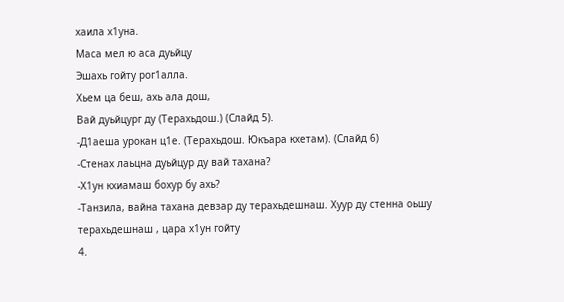хаила х1уна.
Маса мел ю аса дуьйцу
Эшахь гойту рог1алла.
Хьем ца беш, ахь ала дош,
Вай дуьйцург ду (Терахьдош.) (Слайд 5).
-Д1аеша урокан ц1е. (Терахьдош. Юкъара кхетам). (Слайд 6)
-Стенах лаьцна дуьйцур ду вай тахана?
-Х1ун кхиамаш бохур бу ахь?
-Танзила, вайна тахана девзар ду терахьдешнаш. Хуур ду стенна оьшу терахьдешнаш , цара х1ун гойту
4.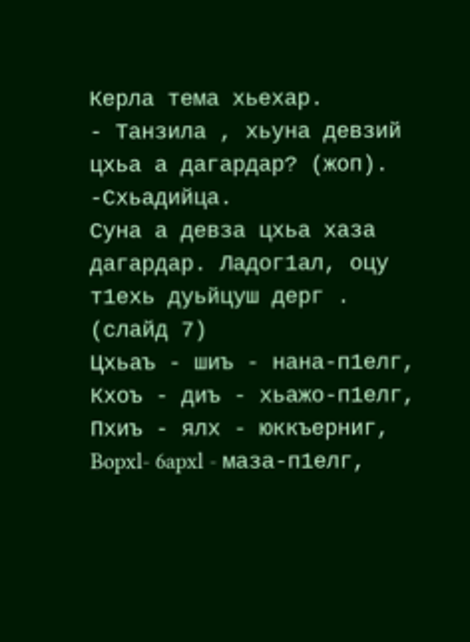Керла тема хьехар.
- Танзила , хьуна девзий цхьа а дагардар? (жоп).
-Схьадийца.
Суна а девза цхьа хаза дагардар. Ладог1ал, оцу т1ехь дуьйцуш дерг .
(слайд 7)
Цхьаъ - шиъ - нана-п1елг,
Кхоъ - диъ - хьажо-п1елг,
Пхиъ - ялх - юккъерниг,
Bopxl- 6apxl - маза-п1елг,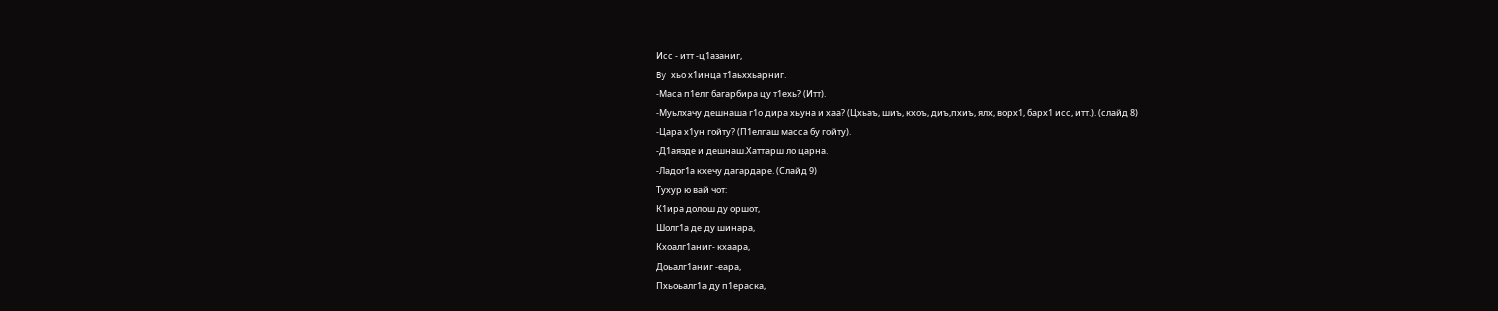Исс - итт -ц1азаниг,
By хьо х1инца т1аьххьарниг.
-Маса п1елг багарбира цу т1ехь? (Итт).
-Муьлхачу дешнаша г1о дира хьуна и хаа? (Цхьаъ, шиъ, кхоъ, диъ,пхиъ, ялх, ворх1, барх1 исс, итт.). (слайд 8)
-Цара х1ун гойту? (П1елгаш масса бу гойту).
-Д1аязде и дешнаш.Хаттарш ло царна.
-Ладог1а кхечу дагардаре. (Слайд 9)
Тухур ю вай чот:
К1ира долош ду оршот,
Шолг1а де ду шинара,
Кхоалг1аниг- кхаара,
Доьалг1аниг -еара,
Пхьоьалг1а ду п1ераска,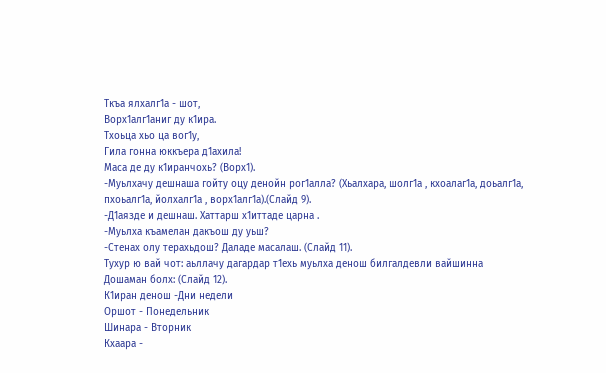Ткъа ялхалг1а - шот,
Ворх1алг1аниг ду к1ира.
Тхоьца хьо ца вог1у,
Гила гонна юккъера д1ахила!
Маса де ду к1иранчохь? (Ворх1).
-Муьлхачу дешнаша гойту оцу денойн рог1алла? (Хьалхара, шолг1а , кхоалаг1а, доьалг1а, пхоьалг1а, йолхалг1а , ворх1алг1а).(Слайд 9).
-Д1аязде и дешнаш. Хаттарш х1иттаде царна .
-Муьлха къамелан дакъош ду уьш?
-Стенах олу терахьдош? Даладе масалаш. (Слайд 11).
Тухур ю вай чот: аьллачу дагардар т1ехь муьлха денош билгалдевли вайшинна
Дошаман болх: (Слайд 12).
К1иран денош -Дни недели
Оршот - Понедельник
Шинара - Вторник
Кхаара -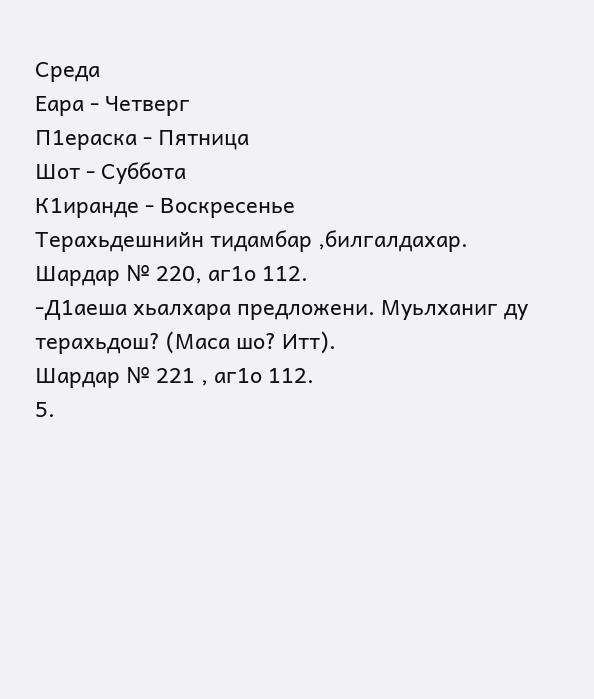Среда
Еара - Четверг
П1ераска - Пятница
Шот - Суббота
К1иранде - Воскресенье
Терахьдешнийн тидамбар ,билгалдахар.
Шардар № 220, аг1о 112.
-Д1аеша хьалхара предложени. Муьлханиг ду терахьдош? (Маса шо? Итт).
Шардар № 221 , аг1о 112.
5.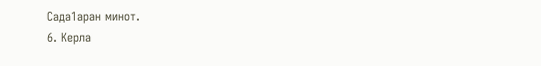Сада1аран минот.
6. Керла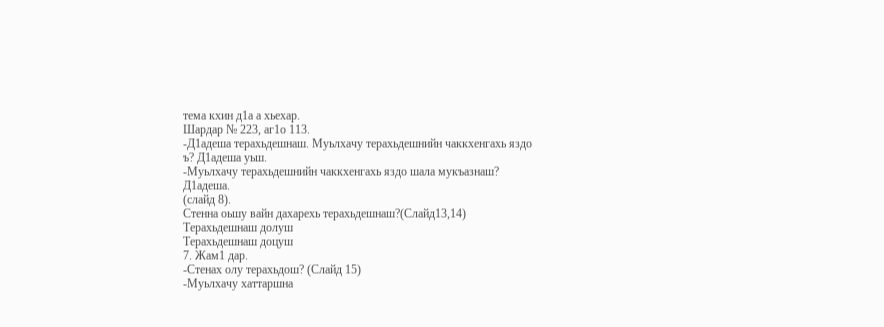тема кхин д1а а хьехар.
Шардар № 223, аг1о 113.
-Д1адеша терахьдешнаш. Муьлхачу терахьдешнийн чаккхенгахь яздо ъ? Д1адеша уьш.
-Муьлхачу терахьдешнийн чаккхенгахь яздо шала мукъазнаш? Д1адеша.
(слайд 8).
Стенна оьшу вайн дахарехь терахьдешнаш?(Слайд13,14)
Терахьдешнаш долуш
Терахьдешнаш доцуш
7. Жам1 дар.
-Стенах олу терахьдош? (Слайд 15)
-Муьлхачу хаттаршна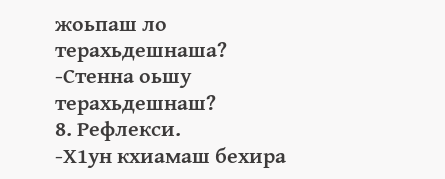жоьпаш ло терахьдешнаша?
-Стенна оьшу терахьдешнаш?
8. Рефлекси.
-Х1ун кхиамаш бехира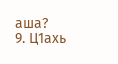аша?
9. Ц1ахь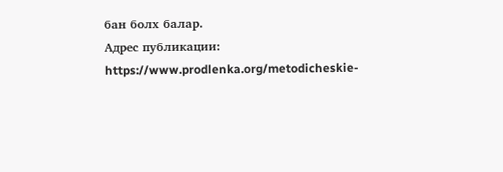бан болх балар.
Адрес публикации: https://www.prodlenka.org/metodicheskie-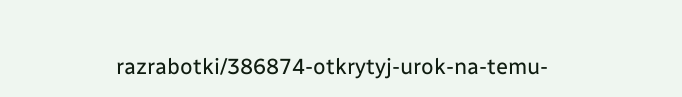razrabotki/386874-otkrytyj-urok-na-temu-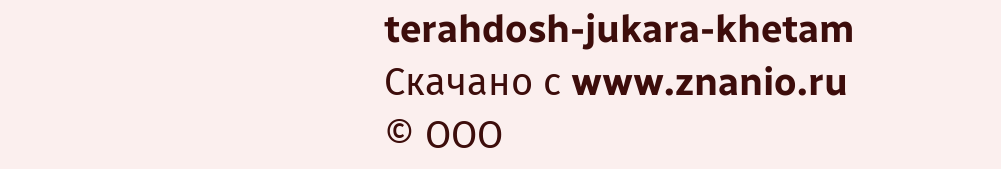terahdosh-jukara-khetam
Скачано с www.znanio.ru
© ООО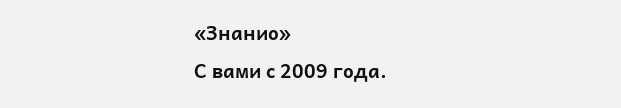«Знанио»
С вами с 2009 года.